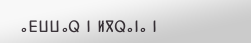ⴰⴹⵡⵡⴰⵕ ⵏ ⵍⴳⵕⴰⵏⴰ ⵏ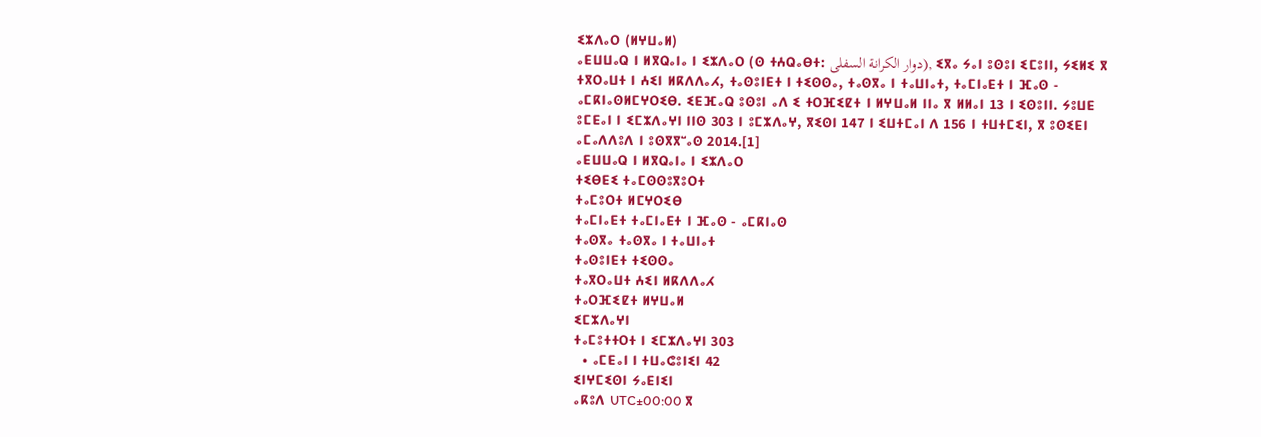ⵉⵣⴷⴰⵔ (ⵍⵖⵡⴰⵍ)
ⴰⴹⵡⵡⴰⵕ ⵏ ⵍⴳⵕⴰⵏⴰ ⵏ ⵉⵣⴷⴰⵔ (ⵙ ⵜⵄⵕⴰⴱⵜ: دوار الكرانة السفلى), ⵉⴳⴰ ⵢⴰⵏ ⵓⵙⵓⵏ ⵉⵎⵓⵏⵏ, ⵢⵉⵍⵉ ⴳ ⵜⴳⵔⴰⵡⵜ ⵏ ⵄⵉⵏ ⵍⴽⴷⴷⴰⵃ, ⵜⴰⵙⵓⵏⴹⵜ ⵏ ⵜⵉⵙⵙⴰ, ⵜⴰⵙⴳⴰ ⵏ ⵜⴰⵡⵏⴰⵜ, ⵜⴰⵎⵏⴰⴹⵜ ⵏ ⴼⴰⵙ - ⴰⵎⴽⵏⴰⵙⵍⵎⵖⵔⵉⴱ. ⵉⴹⴼⴰⵕ ⵓⵙⵓⵏ ⴰⴷ ⵉ ⵜⵔⴼⵉⵇⵜ ⵏ ⵍⵖⵡⴰⵍ ⵏⵏⴰ ⴳ ⵍⵍⴰⵏ 13 ⵏ ⵉⵙⵓⵏⵏ. ⵢⵓⵡⴹ ⵓⵎⴹⴰⵏ ⵏ ⵉⵎⵣⴷⴰⵖⵏ ⵏⵏⵙ 303 ⵏ ⵓⵎⵣⴷⴰⵖ, ⴳⵉⵙⵏ 147 ⵏ ⵉⵡⵜⵎⴰⵏ ⴷ 156 ⵏ ⵜⵡⵜⵎⵉⵏ, ⴳ ⵓⵙⵉⴹⵏ ⴰⵎⴰⴷⴷⵓⴷ ⵏ ⵓⵙⴳⴳⵯⴰⵙ 2014.[1]
ⴰⴹⵡⵡⴰⵕ ⵏ ⵍⴳⵕⴰⵏⴰ ⵏ ⵉⵣⴷⴰⵔ
ⵜⵉⴱⴹⵉ ⵜⴰⵎⵙⵙⵓⴳⵓⵔⵜ
ⵜⴰⵎⵓⵔⵜ ⵍⵎⵖⵔⵉⴱ
ⵜⴰⵎⵏⴰⴹⵜ ⵜⴰⵎⵏⴰⴹⵜ ⵏ ⴼⴰⵙ - ⴰⵎⴽⵏⴰⵙ
ⵜⴰⵙⴳⴰ ⵜⴰⵙⴳⴰ ⵏ ⵜⴰⵡⵏⴰⵜ
ⵜⴰⵙⵓⵏⴹⵜ ⵜⵉⵙⵙⴰ
ⵜⴰⴳⵔⴰⵡⵜ ⵄⵉⵏ ⵍⴽⴷⴷⴰⵃ
ⵜⴰⵔⴼⵉⵇⵜ ⵍⵖⵡⴰⵍ
ⵉⵎⵣⴷⴰⵖⵏ
ⵜⴰⵎⵓⵜⵜⵔⵜ ⵏ ⵉⵎⵣⴷⴰⵖⵏ 303
  • ⴰⵎⴹⴰⵏ ⵏ ⵜⵡⴰⵛⵓⵏⵉⵏ 42
ⵉⵏⵖⵎⵉⵙⵏ ⵢⴰⴹⵏⵉⵏ
ⴰⴽⵓⴷ UTC±00:00 ⴳ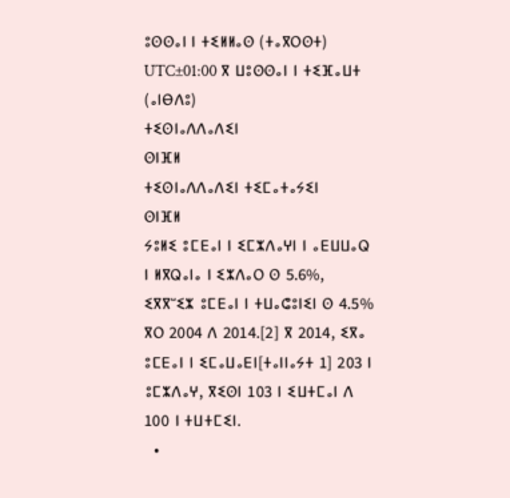ⵓⵙⵙⴰⵏ ⵏ ⵜⵉⵍⵍⴰⵙ (ⵜⴰⴳⵔⵙⵜ)
UTC±01:00 ⴳ ⵡⵓⵙⵙⴰⵏ ⵏ ⵜⵉⴼⴰⵡⵜ (ⴰⵏⴱⴷⵓ)
ⵜⵉⵙⵏⴰⴷⴷⴰⴷⵉⵏ
ⵙⵏⴼⵍ
ⵜⵉⵙⵏⴰⴷⴷⴰⴷⵉⵏ ⵜⵉⵎⴰⵜⴰⵢⵉⵏ
ⵙⵏⴼⵍ
ⵢⵓⵍⵉ ⵓⵎⴹⴰⵏ ⵏ ⵉⵎⵣⴷⴰⵖⵏ ⵏ ⴰⴹⵡⵡⴰⵕ ⵏ ⵍⴳⵕⴰⵏⴰ ⵏ ⵉⵣⴷⴰⵔ ⵙ 5.6%, ⵉⴳⴳⵯⵉⵣ ⵓⵎⴹⴰⵏ ⵏ ⵜⵡⴰⵛⵓⵏⵉⵏ ⵙ 4.5% ⴳⵔ 2004 ⴷ 2014.[2] ⴳ 2014, ⵉⴳⴰ ⵓⵎⴹⴰⵏ ⵏ ⵉⵎⴰⵡⴰⴹⵏ[ⵜⴰⵏⵏⴰⵢⵜ 1] 203 ⵏ ⵓⵎⵣⴷⴰⵖ, ⴳⵉⵙⵏ 103 ⵏ ⵉⵡⵜⵎⴰⵏ ⴷ 100 ⵏ ⵜⵡⵜⵎⵉⵏ.
  •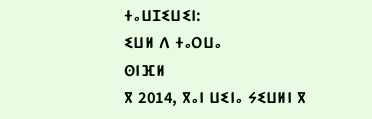ⵜⴰⵡⵊⵉⵡⵉⵏ:
ⵉⵡⵍ ⴷ ⵜⴰⵔⵡⴰ
ⵙⵏⴼⵍ
ⴳ 2014, ⴳⴰⵏ ⵡⵉⵏⴰ ⵢⵉⵡⵍⵏ ⴳ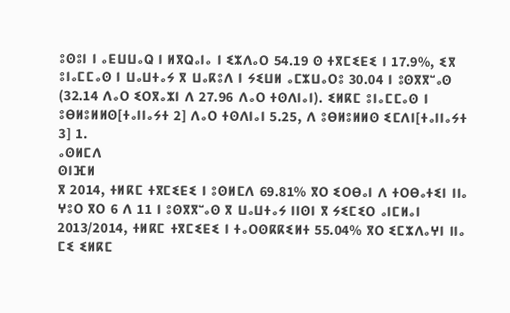ⵓⵙⵓⵏ ⵏ ⴰⴹⵡⵡⴰⵕ ⵏ ⵍⴳⵕⴰⵏⴰ ⵏ ⵉⵣⴷⴰⵔ 54.19 ⵙ ⵜⴳⵎⵉⴹⵉ ⵏ 17.9%, ⵉⴳ ⵓⵏⴰⵎⵎⴰⵙ ⵏ ⵡⴰⵡⵜⴰⵢ ⴳ ⵡⴰⴽⵓⴷ ⵏ ⵢⵉⵡⵍ ⴰⵎⵣⵡⴰⵔⵓ 30.04 ⵏ ⵓⵙⴳⴳⵯⴰⵙ (32.14 ⴷⴰⵔ ⵉⵔⴳⴰⵣⵏ ⴷ 27.96 ⴷⴰⵔ ⵜⵙⴷⵏⴰⵏ). ⵉⵍⴽⵎ ⵓⵏⴰⵎⵎⴰⵙ ⵏ ⵓⴱⵍⵓⵍⵍⵙ[ⵜⴰⵏⵏⴰⵢⵜ 2] ⴷⴰⵔ ⵜⵙⴷⵏⴰⵏ 5.25, ⴷ ⵓⴱⵍⵓⵍⵍⵙ ⵉⵎⴷⵏ[ⵜⴰⵏⵏⴰⵢⵜ 3] 1.
ⴰⵙⵍⵎⴷ
ⵙⵏⴼⵍ
ⴳ 2014, ⵜⵍⴽⵎ ⵜⴳⵎⵉⴹⵉ ⵏ ⵓⵙⵍⵎⴷ 69.81% ⴳⵔ ⵉⵔⴱⴰⵏ ⴷ ⵜⵔⴱⴰⵜⵉⵏ ⵏⵏⴰ ⵖⵓⵔ ⴳⵔ 6 ⴷ 11 ⵏ ⵓⵙⴳⴳⵯⴰⵙ ⴳ ⵡⴰⵡⵜⴰⵢ ⵏⵏⵙⵏ ⴳ ⵢⵉⵎⵉⵔ ⴰⵏⵎⵍⴰⵏ 2013/2014, ⵜⵍⴽⵎ ⵜⴳⵎⵉⴹⵉ ⵏ ⵜⴰⵔⵙⴽⴽⵉⵍⵜ 55.04% ⴳⵔ ⵉⵎⵣⴷⴰⵖⵏ ⵏⵏⴰ ⵎⵉ ⵉⵍⴽⵎ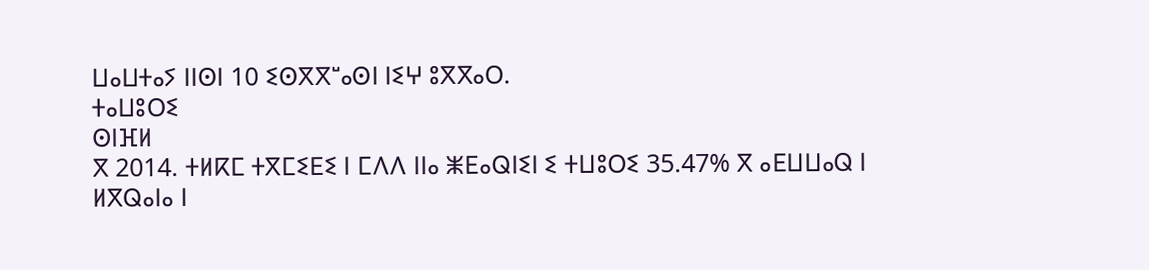ⵡⴰⵡⵜⴰⵢ ⵏⵏⵙⵏ 10 ⵉⵙⴳⴳⵯⴰⵙⵏ ⵏⵉⵖ ⵓⴳⴳⴰⵔ.
ⵜⴰⵡⵓⵔⵉ
ⵙⵏⴼⵍ
ⴳ 2014. ⵜⵍⴽⵎ ⵜⴳⵎⵉⴹⵉ ⵏ ⵎⴷⴷ ⵏⵏⴰ ⵥⴹⴰⵕⵏⵉⵏ ⵉ ⵜⵡⵓⵔⵉ 35.47% ⴳ ⴰⴹⵡⵡⴰⵕ ⵏ ⵍⴳⵕⴰⵏⴰ ⵏ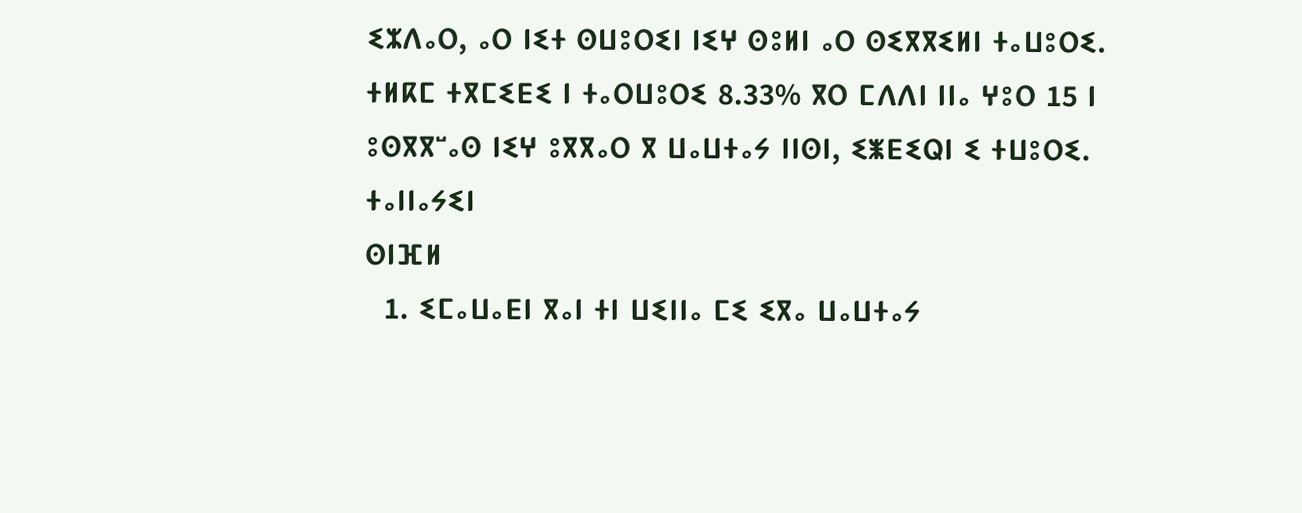ⵉⵣⴷⴰⵔ, ⴰⵔ ⵏⵉⵜ ⵙⵡⵓⵔⵉⵏ ⵏⵉⵖ ⵙⵓⵍⵏ ⴰⵔ ⵙⵉⴳⴳⵉⵍⵏ ⵜⴰⵡⵓⵔⵉ. ⵜⵍⴽⵎ ⵜⴳⵎⵉⴹⵉ ⵏ ⵜⴰⵔⵡⵓⵔⵉ 8.33% ⴳⵔ ⵎⴷⴷⵏ ⵏⵏⴰ ⵖⵓⵔ 15 ⵏ ⵓⵙⴳⴳⵯⴰⵙ ⵏⵉⵖ ⵓⴳⴳⴰⵔ ⴳ ⵡⴰⵡⵜⴰⵢ ⵏⵏⵙⵏ, ⵉⵥⴹⵉⵕⵏ ⵉ ⵜⵡⵓⵔⵉ.
ⵜⴰⵏⵏⴰⵢⵉⵏ
ⵙⵏⴼⵍ
  1. ⵉⵎⴰⵡⴰⴹⵏ ⴳⴰⵏ ⵜⵏ ⵡⵉⵏⵏⴰ ⵎⵉ ⵉⴳⴰ ⵡⴰⵡⵜⴰⵢ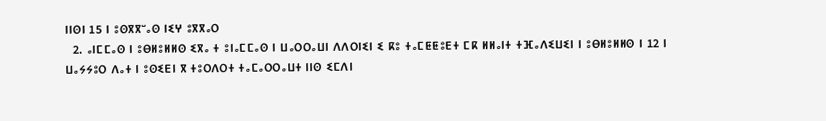ⵏⵏⵙⵏ 15 ⵏ ⵓⵙⴳⴳⵯⴰⵙ ⵏⵉⵖ ⵓⴳⴳⴰⵔ
  2. ⴰⵏⵎⵎⴰⵙ ⵏ ⵓⴱⵍⵓⵍⵍⵙ ⵉⴳⴰ ⵜ ⵓⵏⴰⵎⵎⴰⵙ ⵏ ⵡⴰⵔⵔⴰⵡⵏ ⴷⴷⵔⵏⵉⵏ ⵉ ⴽⵓ ⵜⴰⵎⵟⵟⵓⴹⵜ ⵎⴽ ⵍⵍⴰⵏⵜ ⵜⴼⴰⴷⵉⵡⵉⵏ ⵏ ⵓⴱⵍⵓⵍⵍⵙ ⵏ 12 ⵏ ⵡⴰⵢⵢⵓⵔ ⴷⴰⵜ ⵏ ⵓⵙⵉⴹⵏ ⴳ ⵜⵓⵔⴷⵔⵜ ⵜⴰⵎⴰⵔⵔⴰⵡⵜ ⵏⵏⵙ ⵉⵎⴷⵏ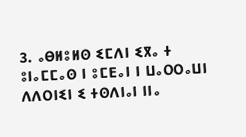3. ⴰⴱⵍⵓⵍⵙ ⵉⵎⴷⵏ ⵉⴳⴰ ⵜ ⵓⵏⴰⵎⵎⴰⵙ ⵏ ⵓⵎⴹⴰⵏ ⵏ ⵡⴰⵔⵔⴰⵡⵏ ⴷⴷⵔⵏⵉⵏ ⵉ ⵜⵙⴷⵏⴰⵏ ⵏⵏⴰ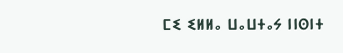ⵎⵉ ⵉⵍⵍⴰ ⵡⴰⵡⵜⴰⵢ ⵏⵏⵙⵏⵜ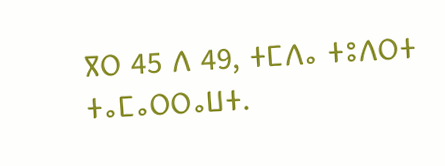ⴳⵔ 45 ⴷ 49, ⵜⵎⴷⴰ ⵜⵓⴷⵔⵜ ⵜⴰⵎⴰⵔⵔⴰⵡⵜ.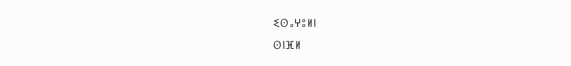ⵉⵙⴰⵖⵓⵍⵏ
ⵙⵏⴼⵍ